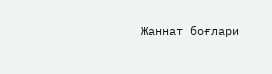Жаннат боғлари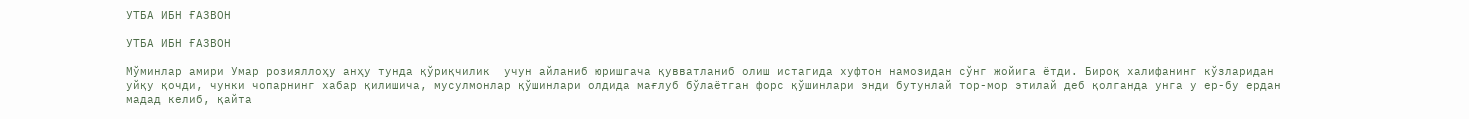УТБА ИБН ҒАЗВОН

УТБА ИБН ҒАЗВОН

Мўминлар амири Умар розияллоҳу анҳу тунда қўриқчилик  учун айланиб юришгача қувватланиб олиш истагида хуфтон намозидан сўнг жойига ётди. Бироқ халифанинг кўзларидан уйқу қочди, чунки чопарнинг хабар қилишича, мусулмонлар қўшинлари олдида мағлуб бўлаётган форс қўшинлари энди бутунлай тор-мор этилай деб қолганда унга у ер-бу ердан мадад келиб, қайта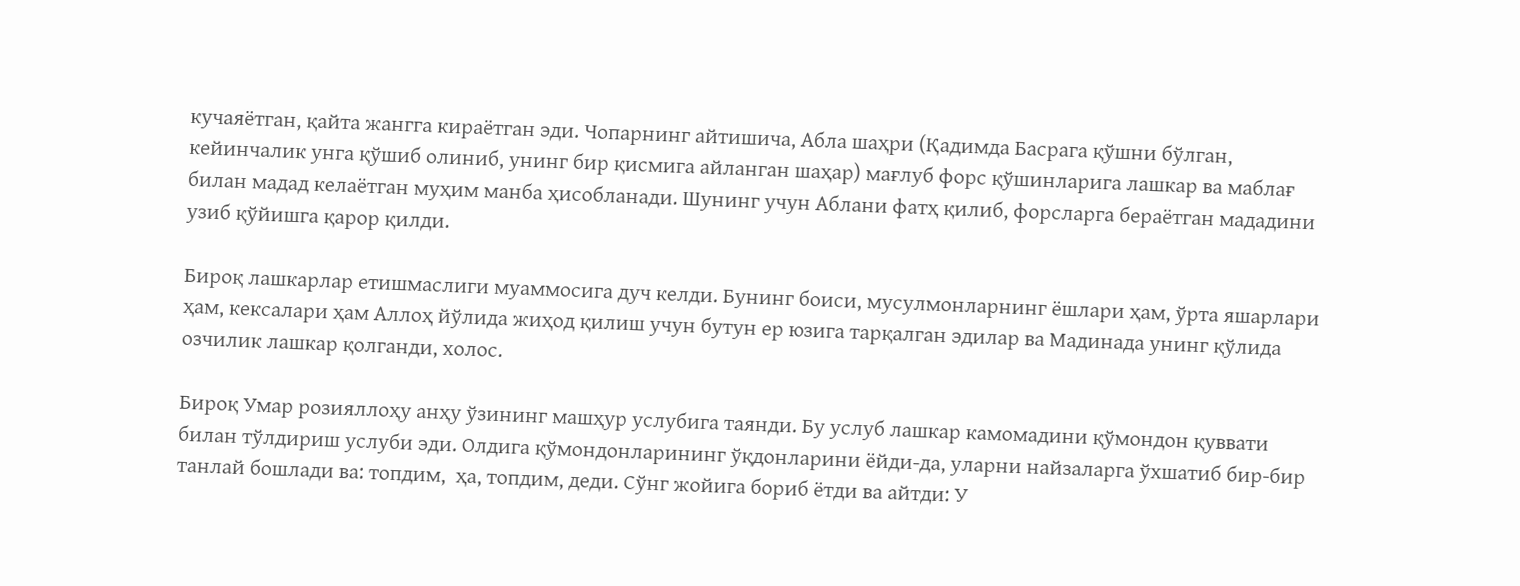кучаяётган, қайта жангга кираётган эди. Чопарнинг айтишича, Абла шаҳри (Қадимда Басрага қўшни бўлган, кейинчалик унга қўшиб олиниб, унинг бир қисмига айланган шаҳар) мағлуб форс қўшинларига лашкар ва маблағ билан мадад келаётган муҳим манба ҳисобланади. Шунинг учун Аблани фатҳ қилиб, форсларга бераётган мададини узиб қўйишга қарор қилди.

Бироқ лашкарлар етишмаслиги муаммосига дуч келди. Бунинг боиси, мусулмонларнинг ёшлари ҳам, ўрта яшарлари  ҳам, кексалари ҳам Аллоҳ йўлида жиҳод қилиш учун бутун ер юзига тарқалган эдилар ва Мадинада унинг қўлида озчилик лашкар қолганди, холос.

Бироқ Умар розияллоҳу анҳу ўзининг машҳур услубига таянди. Бу услуб лашкар камомадини қўмондон қуввати билан тўлдириш услуби эди. Олдига қўмондонларининг ўқдонларини ёйди-да, уларни найзаларга ўхшатиб бир-бир танлай бошлади ва: топдим,  ҳа, топдим, деди. Сўнг жойига бориб ётди ва айтди: У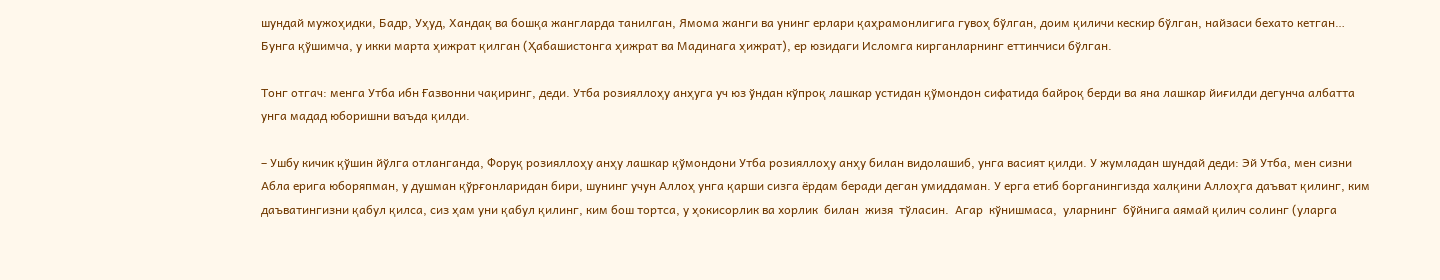шундай мужоҳидки, Бадр, Уҳуд, Хандақ ва бошқа жангларда танилган, Ямома жанги ва унинг ерлари қаҳрамонлигига гувоҳ бўлган, доим қиличи кескир бўлган, найзаси бехато кетган… Бунга қўшимча, у икки марта ҳижрат қилган (Ҳабашистонга ҳижрат ва Мадинага ҳижрат), ер юзидаги Исломга кирганларнинг еттинчиси бўлган.

Тонг отгач: менга Утба ибн Ғазвонни чақиринг, деди. Утба розияллоҳу анҳуга уч юз ўндан кўпроқ лашкар устидан қўмондон сифатида байроқ берди ва яна лашкар йиғилди дегунча албатта унга мадад юборишни ваъда қилди.

– Ушбу кичик қўшин йўлга отланганда, Форуқ розияллоҳу анҳу лашкар қўмондони Утба розияллоҳу анҳу билан видолашиб, унга васият қилди. У жумладан шундай деди: Эй Утба, мен сизни Абла ерига юборяпман, у душман қўрғонларидан бири, шунинг учун Аллоҳ унга қарши сизга ёрдам беради деган умиддаман. У ерга етиб борганингизда халқини Аллоҳга даъват қилинг, ким даъватингизни қабул қилса, сиз ҳам уни қабул қилинг, ким бош тортса, у ҳокисорлик ва хорлик  билан  жизя  тўласин.  Агар  кўнишмаса,  уларнинг  бўйнига аямай қилич солинг (уларга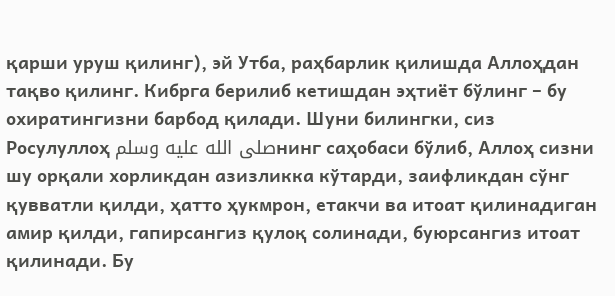қарши уруш қилинг), эй Утба, раҳбарлик қилишда Аллоҳдан тақво қилинг. Кибрга берилиб кетишдан эҳтиёт бўлинг – бу охиратингизни барбод қилади. Шуни билингки, сиз Росулуллоҳ صلى الله عليه وسلمнинг саҳобаси бўлиб, Аллоҳ сизни шу орқали хорликдан азизликка кўтарди, заифликдан сўнг қувватли қилди, ҳатто ҳукмрон, етакчи ва итоат қилинадиган амир қилди, гапирсангиз қулоқ солинади, буюрсангиз итоат қилинади. Бу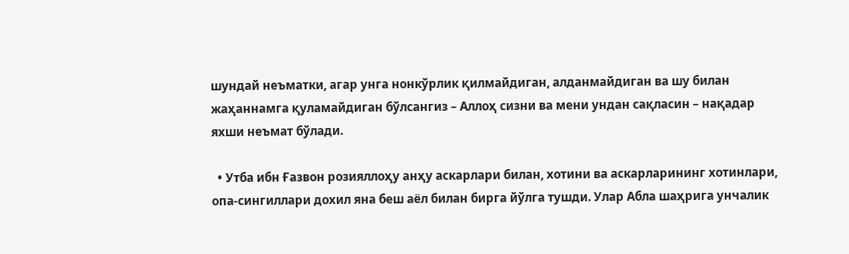шундай неъматки, агар унга нонкўрлик қилмайдиган, алданмайдиган ва шу билан жаҳаннамга қуламайдиган бўлсангиз – Аллоҳ сизни ва мени ундан сақласин – нақадар яхши неъмат бўлади.

  • Утба ибн Ғазвон розияллоҳу анҳу аскарлари билан, хотини ва аскарларининг хотинлари, опа-сингиллари дохил яна беш аёл билан бирга йўлга тушди. Улар Абла шаҳрига унчалик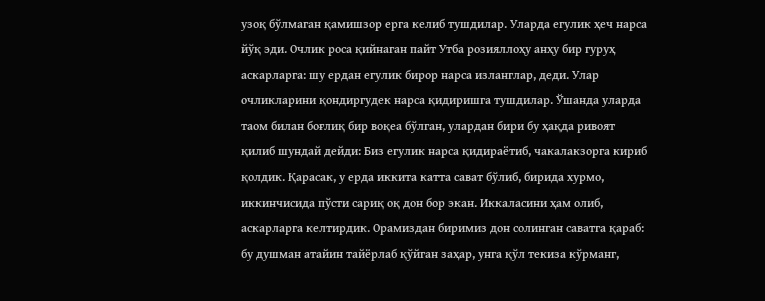узоқ бўлмаган қамишзор ерга келиб тушдилар. Уларда егулик ҳеч нарса йўқ эди. Очлик роса қийнаган пайт Утба розияллоҳу анҳу бир гуруҳ аскарларга: шу ердан егулик бирор нарса изланглар, деди. Улар очликларини қондиргудек нарса қидиришга тушдилар. Ўшанда уларда таом билан боғлиқ бир воқеа бўлган, улардан бири бу ҳақда ривоят қилиб шундай дейди: Биз егулик нарса қидираётиб, чакалакзорга кириб қолдик. Қарасак, у ерда иккита катта сават бўлиб, бирида хурмо, иккинчисида пўсти сариқ оқ дон бор экан. Иккаласини ҳам олиб, аскарларга келтирдик. Орамиздан биримиз дон солинган саватга қараб: бу душман атайин тайёрлаб қўйган заҳар, унга қўл текиза кўрманг,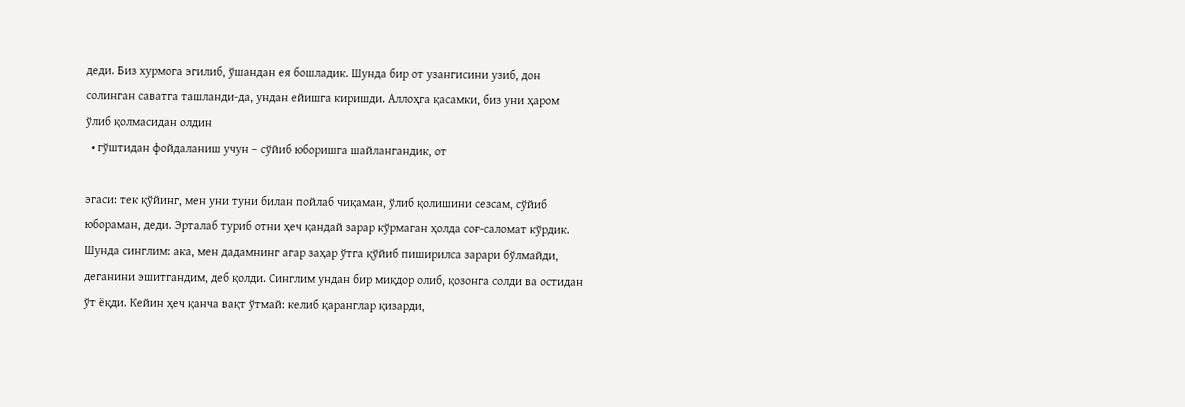деди. Биз хурмога эгилиб, ўшандан ея бошладик. Шунда бир от узангисини узиб, дон солинган саватга ташланди-да, ундан ейишга киришди. Аллоҳга қасамки, биз уни ҳаром ўлиб қолмасидан олдин
  • гўштидан фойдаланиш учун – сўйиб юборишга шайлангандик, от

эгаси: тек қўйинг, мен уни туни билан пойлаб чиқаман, ўлиб қолишини сезсам, сўйиб юбораман, деди. Эрталаб туриб отни ҳеч қандай зарар кўрмаган ҳолда соғ-саломат кўрдик. Шунда синглим: ака, мен дадамнинг агар заҳар ўтга қўйиб пиширилса зарари бўлмайди, деганини эшитгандим, деб қолди. Синглим ундан бир миқдор олиб, қозонга солди ва остидан ўт ёқди. Кейин ҳеч қанча вақт ўтмай: келиб қаранглар қизарди,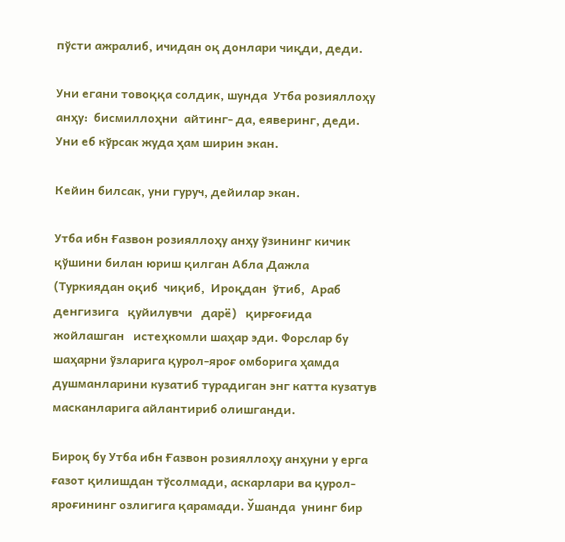пўсти ажралиб, ичидан оқ донлари чиқди, деди.

Уни егани товоққа солдик, шунда  Утба розияллоҳу анҳу:  бисмиллоҳни  айтинг- да, еяверинг, деди. Уни еб кўрсак жуда ҳам ширин экан.

Кейин билсак, уни гуруч, дейилар экан.

Утба ибн Ғазвон розияллоҳу анҳу ўзининг кичик қўшини билан юриш қилган Абла Дажла (Туркиядан оқиб  чиқиб,  Ироқдан  ўтиб,  Араб денгизига   қуйилувчи   дарё)   қирғоғида   жойлашган   истеҳкомли шаҳар эди. Форслар бу шаҳарни ўзларига қурол-яроғ омборига ҳамда душманларини кузатиб турадиган энг катта кузатув масканларига айлантириб олишганди.

Бироқ бу Утба ибн Ғазвон розияллоҳу анҳуни у ерга ғазот қилишдан тўсолмади, аскарлари ва қурол-яроғининг озлигига қарамади. Ўшанда  унинг бир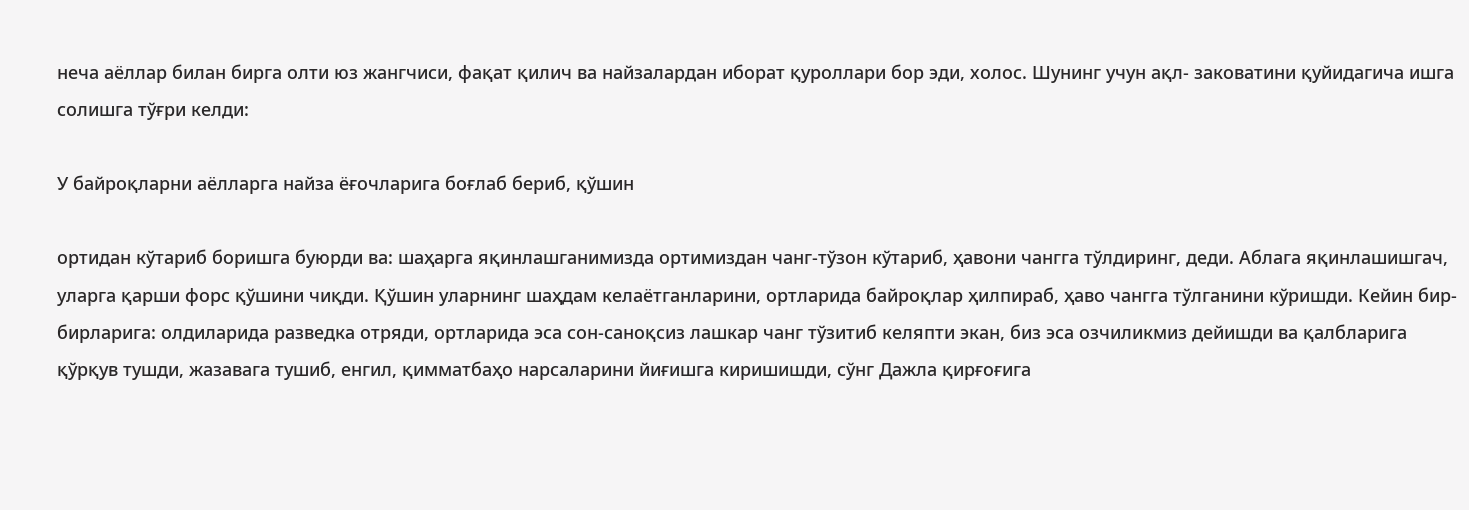неча аёллар билан бирга олти юз жангчиси, фақат қилич ва найзалардан иборат қуроллари бор эди, холос. Шунинг учун ақл- заковатини қуйидагича ишга солишга тўғри келди:

У байроқларни аёлларга найза ёғочларига боғлаб бериб, қўшин

ортидан кўтариб боришга буюрди ва: шаҳарга яқинлашганимизда ортимиздан чанг-тўзон кўтариб, ҳавони чангга тўлдиринг, деди. Аблага яқинлашишгач, уларга қарши форс қўшини чиқди. Қўшин уларнинг шаҳдам келаётганларини, ортларида байроқлар ҳилпираб, ҳаво чангга тўлганини кўришди. Кейин бир-бирларига: олдиларида разведка отряди, ортларида эса сон-саноқсиз лашкар чанг тўзитиб келяпти экан, биз эса озчиликмиз дейишди ва қалбларига қўрқув тушди, жазавага тушиб, енгил, қимматбаҳо нарсаларини йиғишга киришишди, сўнг Дажла қирғоғига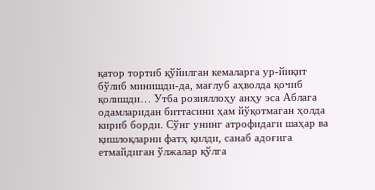қатор тортиб қўйилган кемаларга ур-йиқит бўлиб минишди-да, мағлуб аҳволда қочиб қолишди… Утба розияллоҳу анҳу эса Аблага одамларидан биттасини ҳам йўқотмаган ҳолда кириб борди. Сўнг унинг атрофидаги шаҳар ва қишлоқларни фатҳ қилди, санаб адоғига етмайдиган ўлжалар қўлга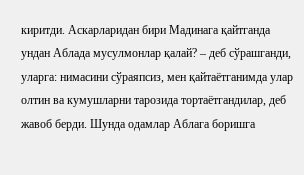киритди. Аскарларидан бири Мадинага қайтганда ундан Аблада мусулмонлар қалай? – деб сўрашганди, уларга: нимасини сўраяпсиз, мен қайтаётганимда улар олтин ва кумушларни тарозида тортаётгандилар, деб жавоб берди. Шунда одамлар Аблага боришга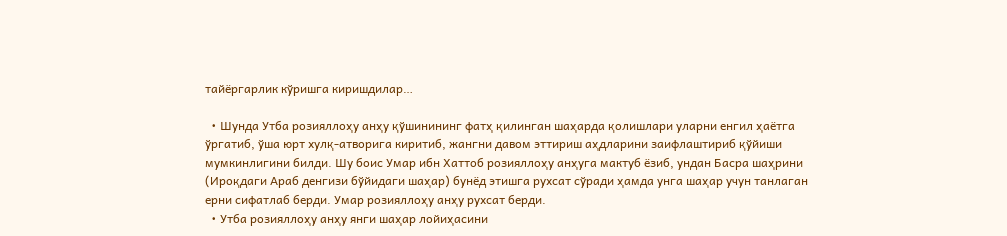тайёргарлик кўришга киришдилар…

  • Шунда Утба розияллоҳу анҳу қўшинининг фатҳ қилинган шаҳарда қолишлари уларни енгил ҳаётга ўргатиб, ўша юрт хулқ-атворига киритиб, жангни давом эттириш аҳдларини заифлаштириб қўйиши мумкинлигини билди. Шу боис Умар ибн Хаттоб розияллоҳу анҳуга мактуб ёзиб, ундан Басра шаҳрини (Ироқдаги Араб денгизи бўйидаги шаҳар) бунёд этишга рухсат сўради ҳамда унга шаҳар учун танлаган ерни сифатлаб берди. Умар розияллоҳу анҳу рухсат берди.
  • Утба розияллоҳу анҳу янги шаҳар лойиҳасини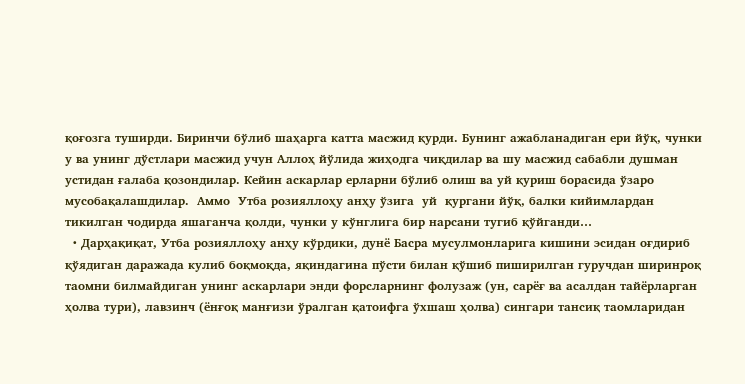қоғозга туширди. Биринчи бўлиб шаҳарга катта масжид қурди. Бунинг ажабланадиган ери йўқ, чунки у ва унинг дўстлари масжид учун Аллоҳ йўлида жиҳодга чиқдилар ва шу масжид сабабли душман устидан ғалаба қозондилар. Кейин аскарлар ерларни бўлиб олиш ва уй қуриш борасида ўзаро  мусобақалашдилар.  Аммо  Утба розияллоҳу анҳу ўзига  уй  қургани йўқ, балки кийимлардан тикилган чодирда яшаганча қолди, чунки у кўнглига бир нарсани тугиб қўйганди…
  • Дарҳақиқат, Утба розияллоҳу анҳу кўрдики, дунё Басра мусулмонларига кишини эсидан оғдириб қўядиган даражада кулиб боқмоқда, яқиндагина пўсти билан қўшиб пиширилган гуручдан ширинроқ таомни билмайдиган унинг аскарлари энди форсларнинг фолузаж (ун, сарёғ ва асалдан тайёрларган ҳолва тури), лавзинч (ёнғоқ манғизи ўралган қатоифга ўхшаш ҳолва) сингари тансиқ таомларидан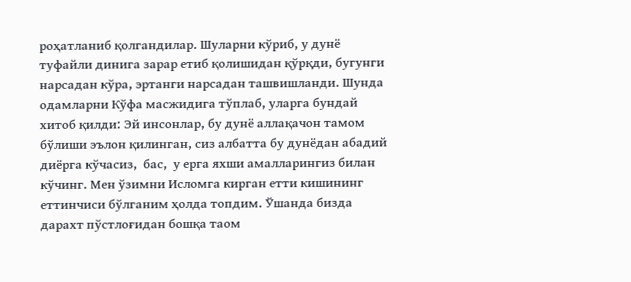роҳатланиб қолгандилар. Шуларни кўриб, у дунё туфайли динига зарар етиб қолишидан қўрқди, бугунги нарсадан кўра, эртанги нарсадан ташвишланди. Шунда одамларни Кўфа масжидига тўплаб, уларга бундай хитоб қилди: Эй инсонлар, бу дунё аллақачон тамом бўлиши эълон қилинган, сиз албатта бу дунёдан абадий диёрга кўчасиз,  бас,  у ерга яхши амалларингиз билан кўчинг. Мен ўзимни Исломга кирган етти кишининг еттинчиси бўлганим ҳолда топдим. Ўшанда бизда дарахт пўстлоғидан бошқа таом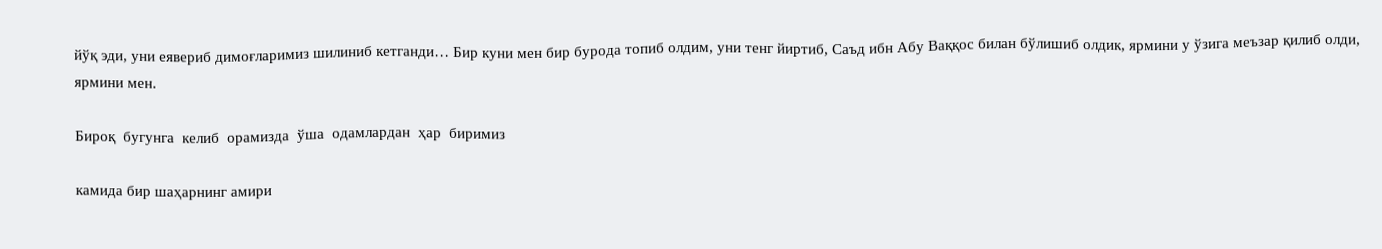йўқ эди, уни еявериб димоғларимиз шилиниб кетганди… Бир куни мен бир бурода топиб олдим, уни тенг йиртиб, Саъд ибн Абу Ваққос билан бўлишиб олдик, ярмини у ўзига меъзар қилиб олди, ярмини мен.

Бироқ  бугунга  келиб  орамизда  ўша  одамлардан  ҳар  биримиз

камида бир шаҳарнинг амири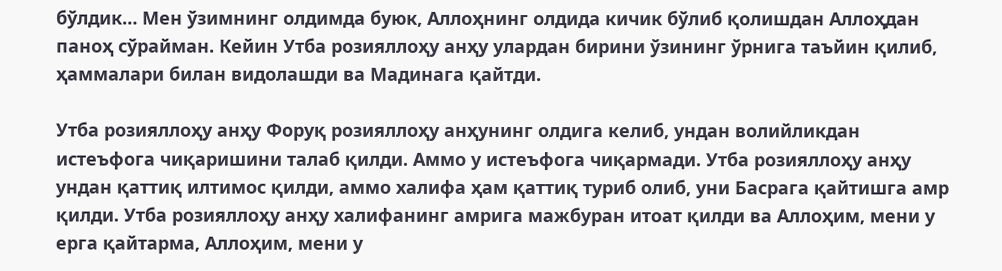бўлдик… Мен ўзимнинг олдимда буюк, Аллоҳнинг олдида кичик бўлиб қолишдан Аллоҳдан паноҳ сўрайман. Кейин Утба розияллоҳу анҳу улардан бирини ўзининг ўрнига таъйин қилиб, ҳаммалари билан видолашди ва Мадинага қайтди.

Утба розияллоҳу анҳу Форуқ розияллоҳу анҳунинг олдига келиб, ундан волийликдан истеъфога чиқаришини талаб қилди. Аммо у истеъфога чиқармади. Утба розияллоҳу анҳу ундан қаттиқ илтимос қилди, аммо халифа ҳам қаттиқ туриб олиб, уни Басрага қайтишга амр қилди. Утба розияллоҳу анҳу халифанинг амрига мажбуран итоат қилди ва Аллоҳим, мени у ерга қайтарма, Аллоҳим, мени у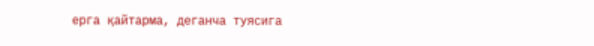ерга қайтарма, деганча туясига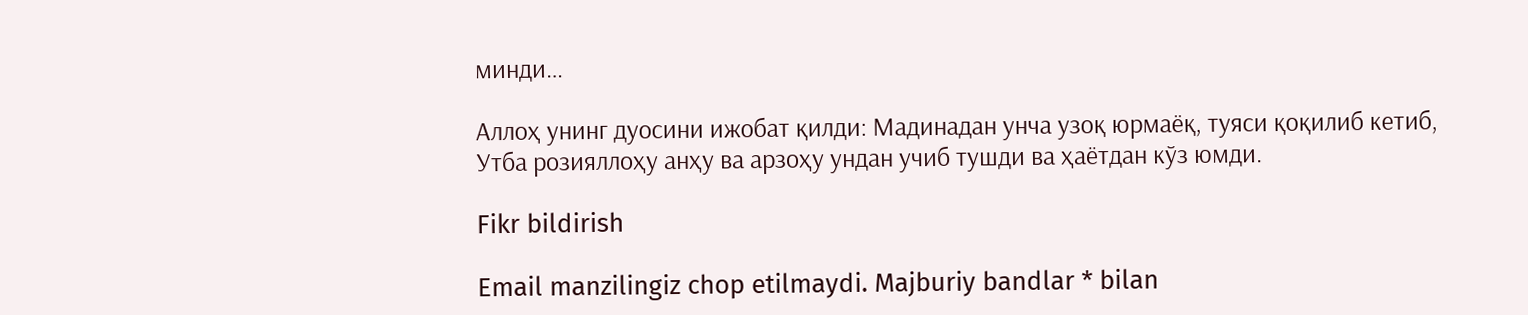минди…

Аллоҳ унинг дуосини ижобат қилди: Мадинадан унча узоқ юрмаёқ, туяси қоқилиб кетиб, Утба розияллоҳу анҳу ва арзоҳу ундан учиб тушди ва ҳаётдан кўз юмди.

Fikr bildirish

Email manzilingiz chop etilmaydi. Majburiy bandlar * bilan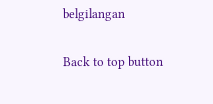belgilangan

Back to top button